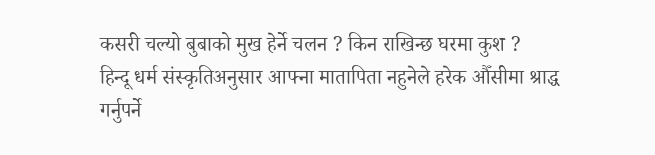कसरी चल्यो बुबाको मुख हेर्ने चलन ? किन राखिन्छ घरमा कुश ?
हिन्दू धर्म संस्कृतिअनुसार आफ्ना मातापिता नहुनेले हरेक औँसीमा श्राद्ध गर्नुपर्ने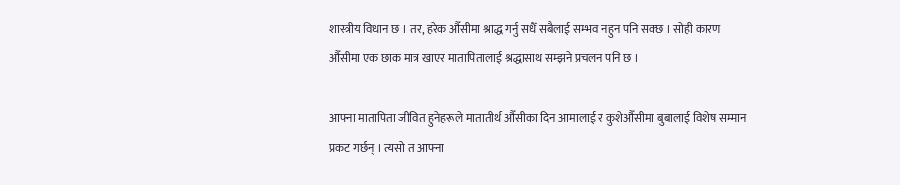शास्त्रीय विधान छ । तर, हरेक औँसीमा श्राद्ध गर्नु सधैँ सबैलाई सम्भव नहुन पनि सक्छ । सोही कारण औँसीमा एक छाक मात्र खाएर मातापितालाई श्रद्धासाथ सम्झने प्रचलन पनि छ ।

आफ्ना मातापिता जीवित हुनेहरूले मातातीर्थ औँसीका दिन आमालाई र कुशेऔँसीमा बुबालाई विशेष सम्मान प्रकट गर्छन् । त्यसो त आफ्ना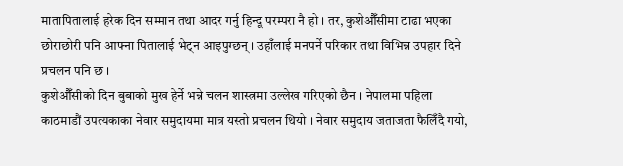मातापितालाई हरेक दिन सम्मान तथा आदर गर्नु हिन्दू परम्परा नै हो । तर, कुशेऔँसीमा टाढा भएका छोराछोरी पनि आफ्ना पितालाई भेट्न आइपुग्छन् । उहाँलाई मनपर्ने परिकार तथा विभिन्न उपहार दिने प्रचलन पनि छ ।
कुशेऔँसीको दिन बुबाको मुख हेर्ने भन्ने चलन शास्त्रमा उल्लेख गरिएको छैन । नेपालमा पहिला काठमाडौं उपत्यकाका नेवार समुदायमा मात्र यस्तो प्रचलन थियो । नेवार समुदाय जताजता फैलिँदै गयो,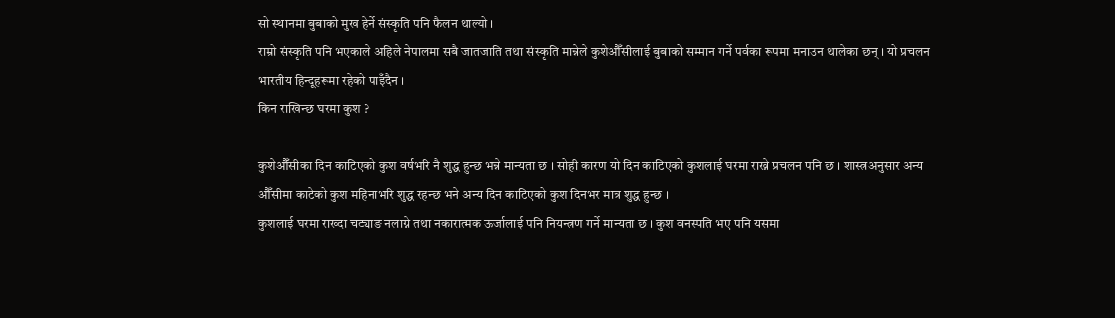सो स्थानमा बुबाको मुख हेर्ने संस्कृति पनि फैलन थाल्यो ।
राम्रो संस्कृति पनि भएकाले अहिले नेपालमा सबै जातजाति तथा संस्कृति मान्नेले कुशेऔँसीलाई बुबाको सम्मान गर्ने पर्वका रूपमा मनाउन थालेका छन् । यो प्रचलन भारतीय हिन्दूहरूमा रहेको पाइँदैन ।
किन राखिन्छ घरमा कुश ?

कुशेऔँसीका दिन काटिएको कुश वर्षभरि नै शुद्ध हुन्छ भन्ने मान्यता छ । सोही कारण यो दिन काटिएको कुशलाई घरमा राख्ने प्रचलन पनि छ । शास्त्रअनुसार अन्य औँसीमा काटेको कुश महिनाभरि शुद्ध रहन्छ भने अन्य दिन काटिएको कुश दिनभर मात्र शुद्ध हुन्छ ।
कुशलाई घरमा राख्दा चट्याङ नलाग्ने तथा नकारात्मक ऊर्जालाई पनि नियन्त्रण गर्ने मान्यता छ । कुश वनस्पति भए पनि यसमा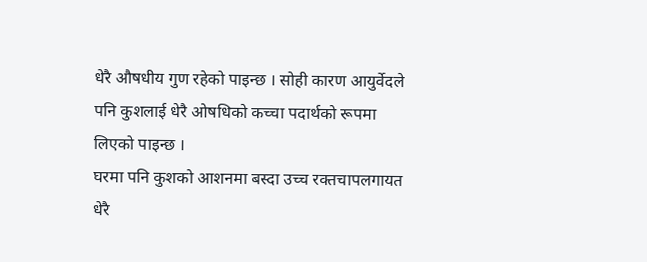धेरै औषधीय गुण रहेको पाइन्छ । सोही कारण आयुर्वेदले पनि कुशलाई धेरै ओषधिको कच्चा पदार्थको रूपमा लिएको पाइन्छ ।
घरमा पनि कुशको आशनमा बस्दा उच्च रक्तचापलगायत धेरै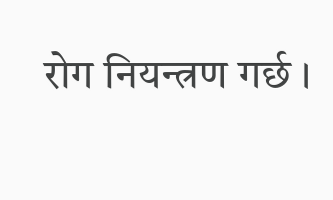रोग नियन्त्रण गर्छ ।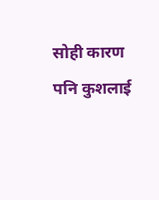सोही कारण पनि कुशलाई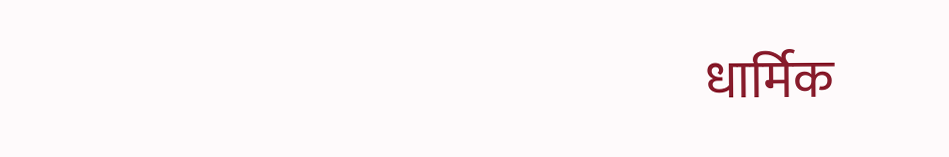धार्मिक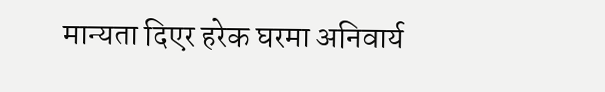मान्यता दिएर हरेक घरमा अनिवार्य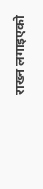राख्न लगाइएको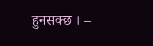हुनसक्छ । –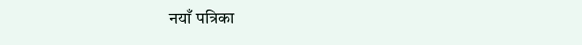नयाँ पत्रिका